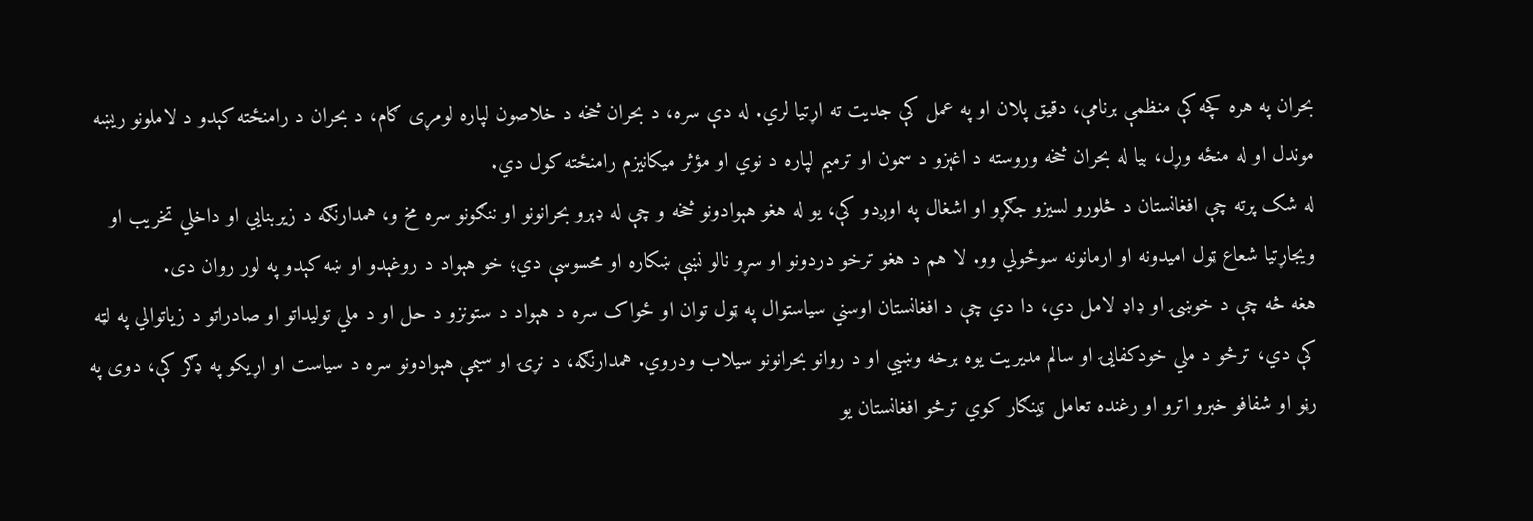بحران په هره کچه کې منظمې برنامې، دقیق پلان او په عمل کې جدیت ته اړتیا لري. له دې سره، د بحران څخه د خلاصون لپاره لومړی ګام، د بحران د رامنځته کېدو د لاملونو ريښه موندل او له منځه وړل، بیا له بحران څخه وروسته د اغېزو د سمون او ترمیم لپاره د نوي او مؤثر میکانیزم رامنځته کول دي.
له شک پرته چې افغانستان د څلورو لسیزو جګړو او اشغال په اوږدو کې، یو له هغو هېوادونو څخه و چې له ډېرو بحرانونو او ننګونو سره مخ و، همدارنګه د زیربنایي او داخلي تخریب او ویجاړتیا شعاع ټول امیدونه او ارمانونه سوځولي وو. لا هم د هغو ترخو دردونو او سړو نالو نښې ښکاره او محسوسې دي؛ خو هېواد د روغېدو او ښه کېدو په لور روان دی.
هغه څه چې د خوښۍ او ډاډ لامل دي، دا دي چې د افغانستان اوسني سیاستوال په ټول توان او ځواک سره د هېواد د ستونزو د حل او د ملي تولیداتو او صادراتو د زیاتوالي په لټه کې دي، ترڅو د ملي خودکفایۍ او سالم مدیریت یوه برخه وښيي او د روانو بحرانونو سیلاب ودروي. همدارنګه، د نړۍ او سیمې هېوادونو سره د سیاست او اړیکو په ډګر کې، دوی په رڼو او شفافو خبرو اترو او رغنده تعامل ټینګار کوي ترڅو افغانستان یو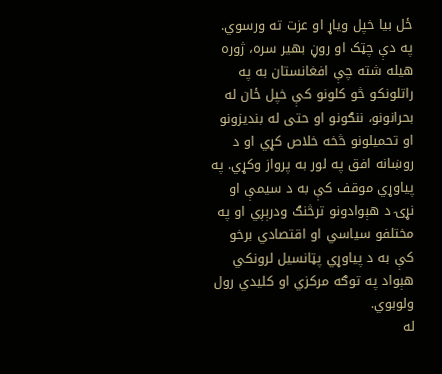ځل بیا خپل ویاړ او عزت ته ورسوي.
په دې چټک او روڼ بهیر سره، ژوره هیله شته چې افغانستان به په راتلونکو څو کلونو کې خپل ځان له بحرانونو، ننګونو او حتی له بندیزونو او تحمیلونو څخه خلاص کړي او د روښانه افق په لور به پرواز وکړي. په پیاوړي موقف کې به د سیمې او نړۍ د هېوادونو ترڅنګ ودرېږي او په مختلفو سیاسي او اقتصادي برخو کې به د پیاوړي پټانسیل لرونکي هېواد په توګه مرکزي او کلیدي رول ولوبوي.
له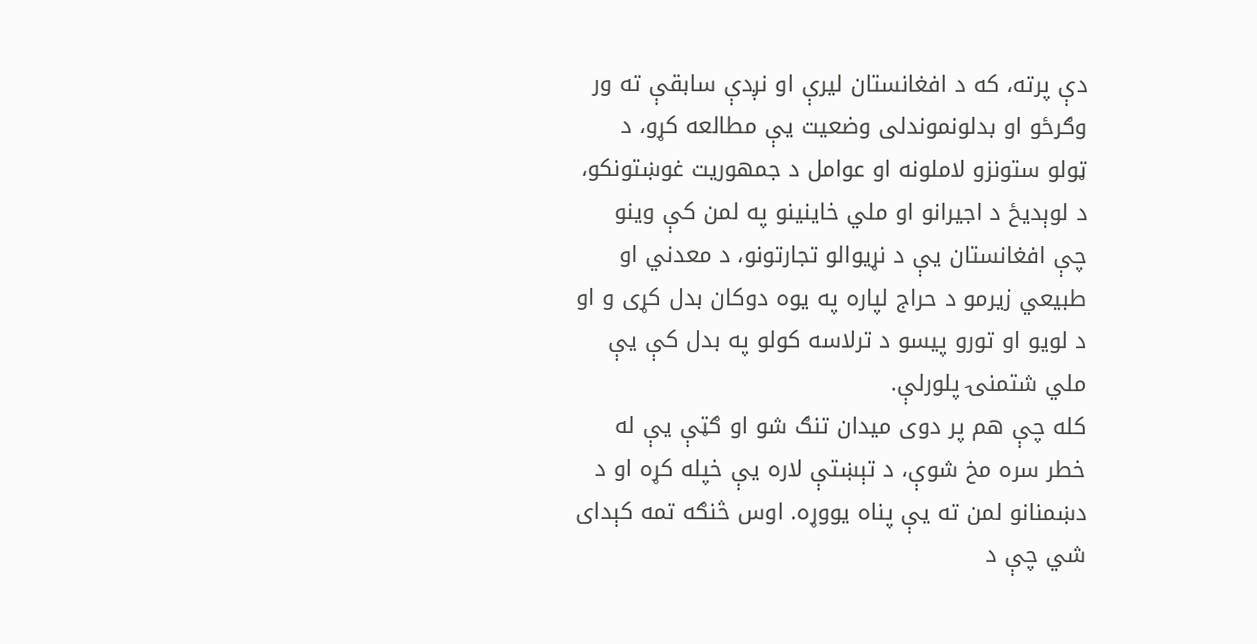دې پرته، که د افغانستان لیرې او نږدې سابقې ته ور وګرځو او بدلونموندلی وضعیت یې مطالعه کړو، د ټولو ستونزو لاملونه او عوامل د جمهوریت غوښتونکو، د لوېدیځ د اجیرانو او ملي خاینینو په لمن کې وینو چې افغانستان یې د نړیوالو تجارتونو، د معدني او طبیعي زیرمو د حراج لپاره په یوه دوکان بدل کړی و او د لویو او تورو پیسو د ترلاسه کولو په بدل کې یې ملي شتمنۍ پلورلې.
کله چې هم پر دوی میدان تنګ شو او ګټې یې له خطر سره مخ شوې، د تېښتې لاره یې خپله کړه او د دښمنانو لمن ته یې پناه یووړه. اوس څنګه تمه کېدای شي چې د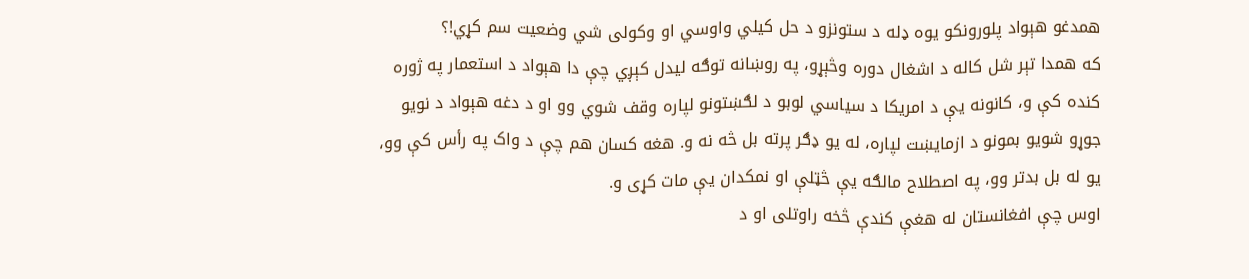همدغو هېواد پلورونکو یوه ډله د ستونزو د حل کيلي واوسي او وکولی شي وضعیت سم کړي!؟
که همدا تېر شل کاله د اشغال دوره وڅېړو، په روښانه توګه لیدل کېږي چې دا هېواد د استعمار په ژوره کنده کې و، کانونه یې د امریکا د سیاسي لوبو د لګښتونو لپاره وقف شوي وو او د دغه هېواد د نویو جوړو شویو بمونو د ازمایښت لپاره، له یو ډګر پرته بل څه نه و. هغه کسان هم چې د واک په رأس کې وو، یو له بل بدتر وو، په اصطلاح مالګه یې څټلې او نمکدان یې مات کړی و.
اوس چې افغانستان له هغې کندې څخه راوتلی او د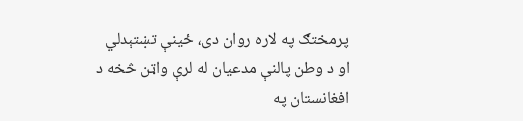پرمختګ په لاره روان دی، ځینې تښتېدلي او د وطن پالنې مدعیان له لرې واټن څخه د افغانستان په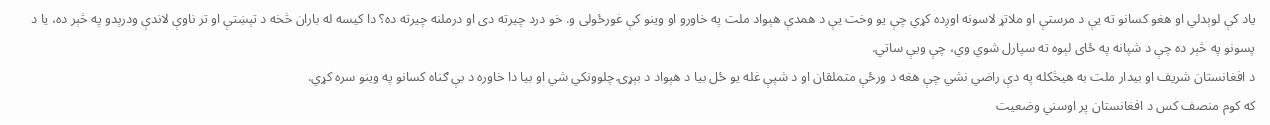یاد کې لوېدلي او هغو کسانو ته یې د مرستې او ملاتړ لاسونه اوږده کړي چې یو وخت یې د همدې هېواد ملت په خاورو او وینو کې غورځولی و. خو درد چیرته دی او درملنه چیرته ده؟ دا کیسه له باران څخه د تېښتې او تر ناوې لاندې ودرېدو په څېر ده، یا د پسونو په څېر ده چې د شپانه په ځای لېوه ته سپارل شوي وي، چې ویې ساتي.
د افغانستان شریف او بیدار ملت به هیڅکله په دې راضي نشي چې هغه د ورځې متملقان او د شپې غله یو ځل بیا د هېواد د بېړۍ چلوونکي شي او بیا دا خاوره د بې ګناه کسانو په وینو سره کړي.
که کوم منصف کس د افغانستان پر اوسني وضعیت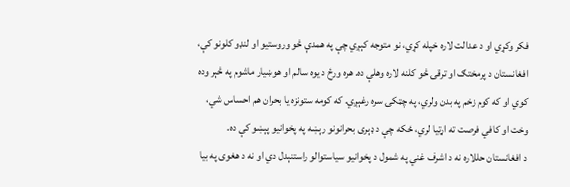فکر وکړي او د عدالت لاره خپله کړي، نو متوجه کېږي چې په همدې څو وروستیو او لنډو کلونو کې، افغانستان د پرمختګ او ترقۍ څو کلنه لاره وهلې ده. هره ورځ د یوه سالم او هوښیار ماشوم په څېر وده کوي او که کوم زخم په بدن ولري، په چټکۍ سره رغېږي. که کومه ستونزه یا بحران هم احساس شي، وخت او کافي فرصت ته اړتیا لري، ځکه چې د ډېری بحرانونو رېښه په پخوانیو پېښو کې ده.
د افغانستان حللاره نه د اشرف غني په شمول د پخوانیو سیاستوالو راستنېدل دي او نه د هغوی په بیا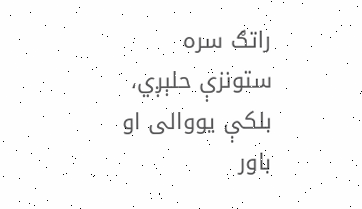راتګ سره ستونزې حلېږي، بلکې یووالی او باور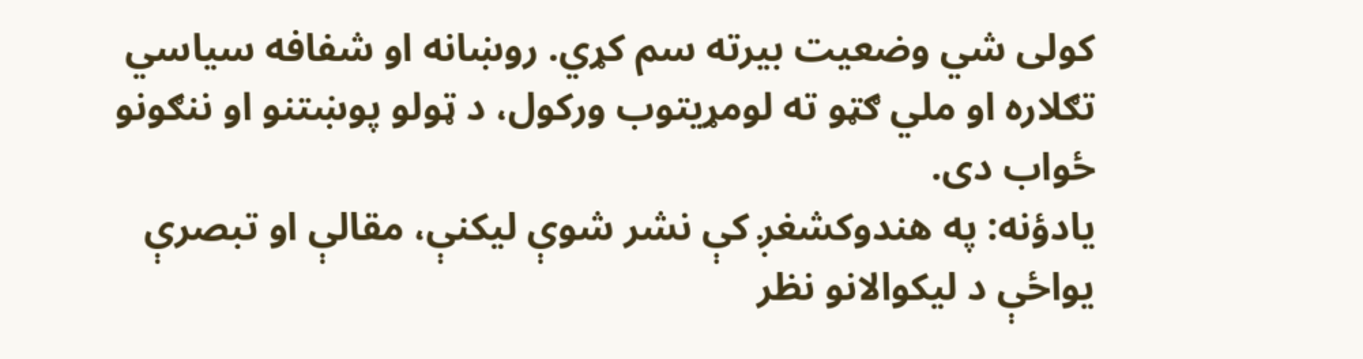کولی شي وضعیت بیرته سم کړي. روښانه او شفافه سیاسي تګلاره او ملي ګټو ته لومړیتوب ورکول، د ټولو پوښتنو او ننګونو ځواب دی.
یادؤنه: په هندوکشغږ کې نشر شوې لیکنې، مقالې او تبصرې یواځې د لیکوالانو نظر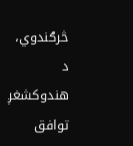څرګندوي، د هندوکشغږ توافق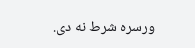ورسره شرط نه دی.